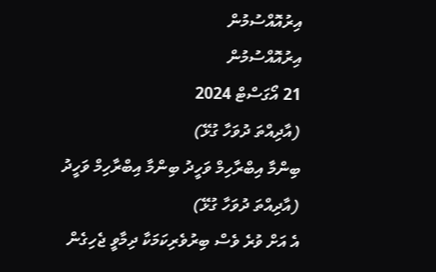އިރުއޮއްސުމުން
އިރުއޮއްސުމުން
21 އޯގަސްޓް 2024
(އާދިއްތަ ދުވަހާ ގުޅޭ)
ބިންމާ އިބްރާހިމް ވަހީދު ބިންމާ އިބްރާހިމް ވަހީދު
(އާދިއްތަ ދުވަހާ ގުޅޭ)
އެ އަށް ވުރެ ވެސް ބިރުވެރިކަމަކާ ދިމާވީ ޖެހިގެން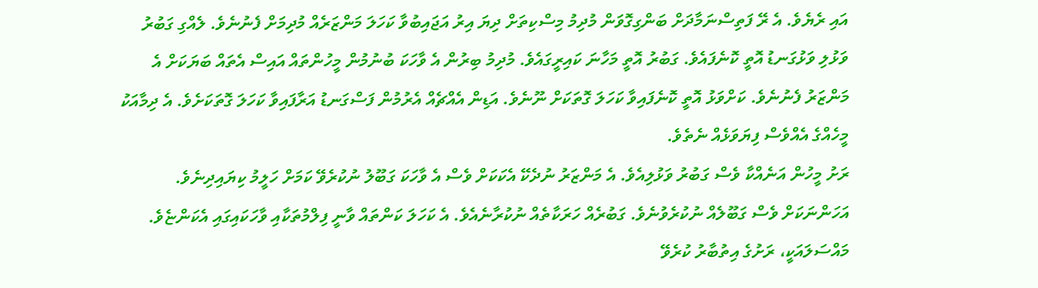އައި ރެޔެވެ. އެ ރޭ ފަތިސްނަމާދަށް ބަންގިގޮވަން މުދިމު މިސްކިތަށް ދިޔަ އިރު އަޖައިބުވާ ކަހަލަ މަންޒަރެއް މުދިމަށް ފެނުނެވެ. ލެއްގި ގަބުރު ވަޅުލި ވަޅުގަނޑު އޮތީ ކޮނެފައެވެ. ގަބުރު އޮތީ މަހާނަ ކައިރީގައެވެ. މުދިމު ބިރުން އެ ވާހަކަ ބުނުމުން މީހުންތައް އައިސް އެތައް ބަޔަކަށް އެ މަންޒަރު ފެނުނެވެ. ކަށްވަޅު އޮތީ ކޮނެފައިވާ ކަހަލަ ގޮތަކަށް ނޫނެވެ. އަޑިން އެއްޗެއް އެރުމުން ފަސްގަނޑު އަރާފައިވާ ކަހަލަ ގޮތަކަށެވެ. އެ ދިމާއަކު މީހެއްގެ އެއްވެސް ފިޔަވަޅެއް ނެތެވެ.
ރަށު މީހުން އަނެއްކާ ވެސް ގަބުރު ވަޅުލިއެވެ. އެ މަންޒަރު ނުދެކޭ އެކަކަށް ވެސް އެ ވާހަކަ ގަބޫލު ނުކުރެވޭ ކަމަށް ހަލީމު ކިޔައިދިނެވެ. އަހަންނަކަށް ވެސް ގަބޫލެއް ނުކުރެވުނެވެ. ގަބުރެއް ހަރަކާތެއް ނުކުރާނެއެވެ. އެ ކަހަލަ ކަންތައް ވާނީ ފިލްމުތަކާއި ވާހަކައިގައި އެކަންޏެވެ. މައްސަލައަކީ، ރަށުގެ އިތުބާރު ކުރެވޭ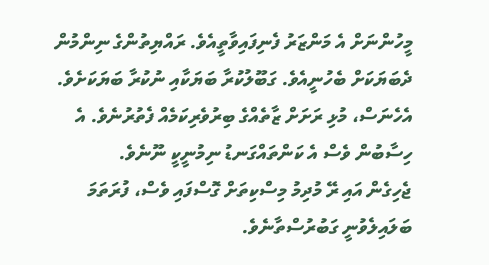މީހުންނަށް އެ މަންޒަރު ފެނިފައިވާތީއެވެ. ރައްޔިތުންގެ ނިންމުން ދެބަޔަކަށް ބެހުނީއެވެ. ގަބޫލުކުރާ ބަޔަކާއި ނުކުރާ ބަޔަކަށެވެ. އެހެނަސް، މުޅި ރަށަށް ޒާތެއްގެ ބިރުވެރިކަމެއް ފެތުރުނެވެ. އެ ހިސާބުން ވެސް އެ ކަންތައްގަނޑު ނިމުނީކީ ނޫނެވެ.
ޖެހިގެން އައި ރޭ މުދިމު މިސްކިތަށް ގޮސްފައި ވެސް، ފުރަތަމަ ބަލައިލެވުނީ ގަބުރުސްތާނެވެ.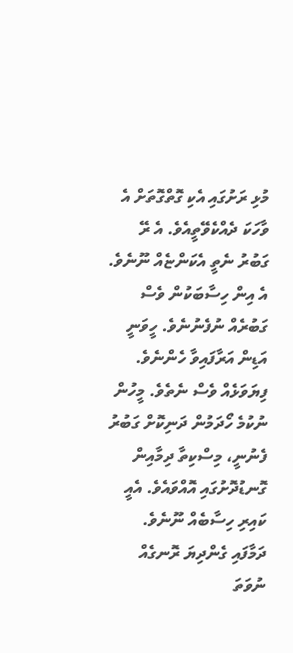މުޅި ރަށުގައި އެކި ގޮތްގޮތަށް އެ ވާހަކަ ދެއްކެވޭތީއެވެ. އެ ރޭ ގަބުރު ނެތީ އެކަންޏެއް ނޫނެވެ. އެ އިން ހިސާބަކުން ވެސް ގަބުރެއް ނުފެނުނެވެ. ހީވަނީ އަޑިން އަރާފައިވާ ހެންނެވެ. ފިޔަވަޅެއް ވެސް ނެތެވެ. މީހުން ނުކުމެ ހޯދަމުން ދަނިކޮށް ގަބުރު ފެނުނީ، މިސްކިތާ ދިމާއިން ގޮނޑުދޮށުގައި އޮއްވައެވެ. އެއީ ކައިރި ހިސާބެއް ނޫނެވެ. ދަމާފައި ގެންދިޔަ ރޮނގެއް ނުވަތަ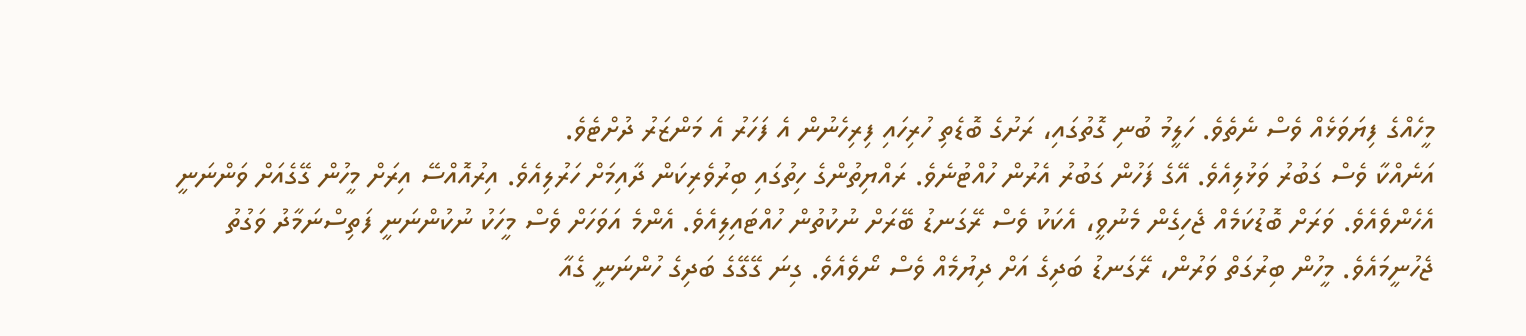މީހެއްގެ ފިޔަވަޅެއް ވެސް ނެތެވެ. ހަލީމު ބުނި ގޮތުގައި، ރަށުގެ ބޮޑެތި ހުރިހައި ފިރިހެނުން އެ ފަހަރު އެ މަންޒަރު ދުށްޓެވެ.
އަނެއްކާ ވެސް ގަބުރު ވަޅުލިއެވެ. އޭގެ ފަހުން ގަބުރު އެރުން ހުއްޓުނެވެ. ރައްޔިތުންގެ ހިތުގައި ބިރުވެރިކަން ދާއިމަށް ހަރުލިއެވެ. އިރުއޮއްސޭ އިރަށް މީހުން ގޭގެއަށް ވަންނަނީ އެހެންވެއެވެ. ވަރަށް ބޮޑުކަމެއް ޖެހިގެން މެނުވީ، އެކަކު ވެސް ރޭގަނޑު ބޭރަށް ނުކުތުން ހުއްޓައިލިއެވެ. އެންމެ އަވަހަށް ވެސް މީހަކު ނުކުންނަނީ ފަތިސްނަމާދު ވަގުތު ޖެހުނީމައެވެ. މީހުން ބިރުގަތް ވަރުން، ރޭގަނޑު ބަދިގެ އަށް ދިޔުމެއް ވެސް ނޯވެއެވެ. ގިނަ ގޭގޭގެ ބަދިގެ ހުންނަނީ ގެއާ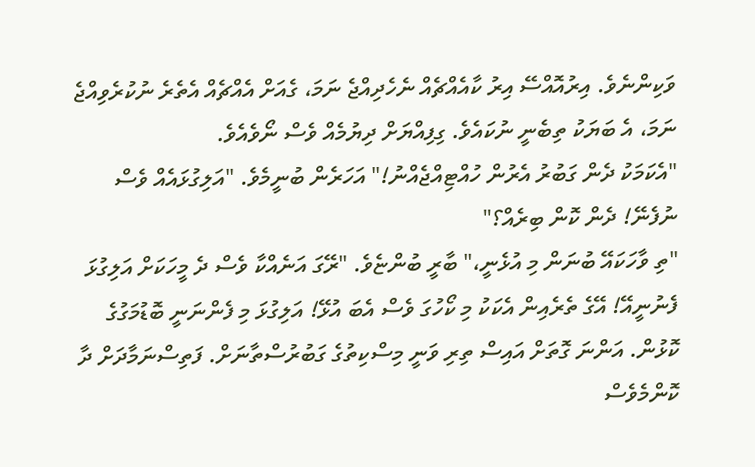ވަކިންނެވެ. އިރުއޮއްސޭ އިރު ކާއެއްޗެއް ނެހެދިއްޖެ ނަމަ، ގެއަށް އެއްޗެއް އެތެރެ ނުކުރެވިއްޖެ ނަމަ، އެ ބަޔަކު ތިބެނީ ނުކައެވެ. ގިފިއްޔަށް ދިޔުމެއް ވެސް ނޯވެއެވެ.
"އެކަމަކު ދެން ގަބުރު އެރުން ހުއްޓިއްޖެއްނު!" އަހަރެން ބުނީމެވެ. "އަލިގުޅައެއް ވެސް ނުފެނޭ! ދެން ކޮން ބިރެއް؟"
"ތި ވާހަކައޭ ބުނަން މި އުޅެނީ،" ބާރީ ބުންޏެވެ. "ރޭގަ އަނެއްކާ ވެސް ދެ މީހަކަށް އަލިގުޅަ ފެނުނީއޭ! އޭގެ ތެރެއިން އެކަކު މި ކޯހުގަ ވެސް އެބަ އުޅޭ! އަލިގުޅަ މި ފެންނަނީ ބޮޑުމަގުގެ ކޮޅުން. އަންނަ ގޮތަށް އައިސް ތިރި ވަނީ މިސްކިތުގެ ގަބުރުސްތާނަށް. ފަތިސްނަމާދަށް ދާ ކޮންމެވެސް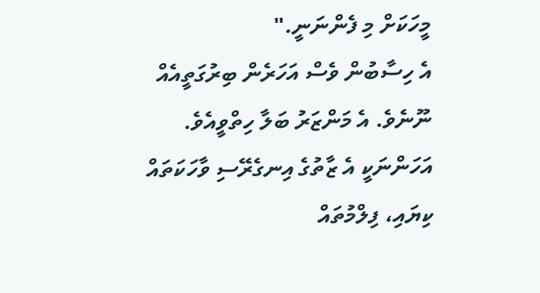މީހަކަށް މި ފެންނަނީ."
އެ ހިސާބުން ވެސް އަހަރެން ބިރުގަތީއެއް ނޫނެވެ. އެ މަންޒަރު ބަލާ ހިތްވީއެވެ. އަހަންނަކީ އެ ޒާތުގެ އިނގެރޭސި ވާހަކަތައް ކިޔައި، ފިލްމުތައް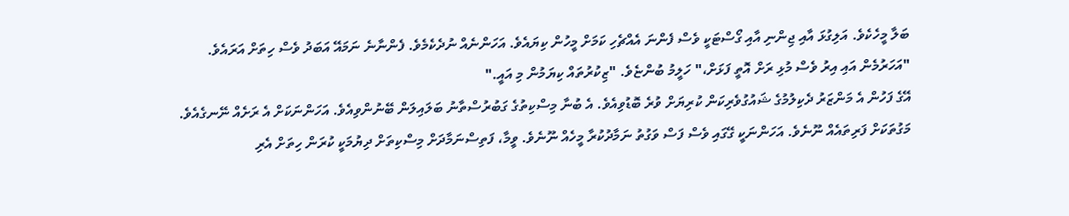ބަލާ މީހެކެވެ. އަލިގުޅަ އާއި ޖިންނި އާއި ގޯސްޓަކީ ވެސް ފެންނަ އެއްޗެހި ކަމަށް މީހުން ކިޔައެވެ. އަހަންނެއް ނުދެކެމެވެ. ފެންނާނެ ނަމައޭ އަބަދު ވެސް ހިތަށް އަރައެވެ.
"އަހަރުމެން އައި އިރު ވެސް މުޅި ރަށް އޮތީ ފަޅަށް،" ހަލީމު ބުންޏެވެ. "ޒިކުރުތައް ކިޔަމުން މި އައީ."
އޭގެ ފަހުން އެ މަންޒަރު ދެކިލުމުގެ ޝައުގުވެރިކަން ކުރިޔަށް ވުރެ ބޮޑުވިއެވެ. އެ ބުނާ މިސްކިތުގެ ގަބުރުސްތާނު ބަލައިލަން ބޭނުންވިއެވެ. އަހަންނަކަށް އެ ރަށެއް ނޭނގެއެވެ. މަގުތަކަށް ފަރިތައެއް ނޫނެވެ. އަހަންނަކީ ގޭގައި ވެސް ފަސް ވަގުތު ނަމާދުކުރާ މީހެއް ނޫނެވެ. ވީމާ، ފަތިސްނަމާދަށް މިސްކިތަށް ދިޔުމަކީ ކުރަން ހިތަށް އެރި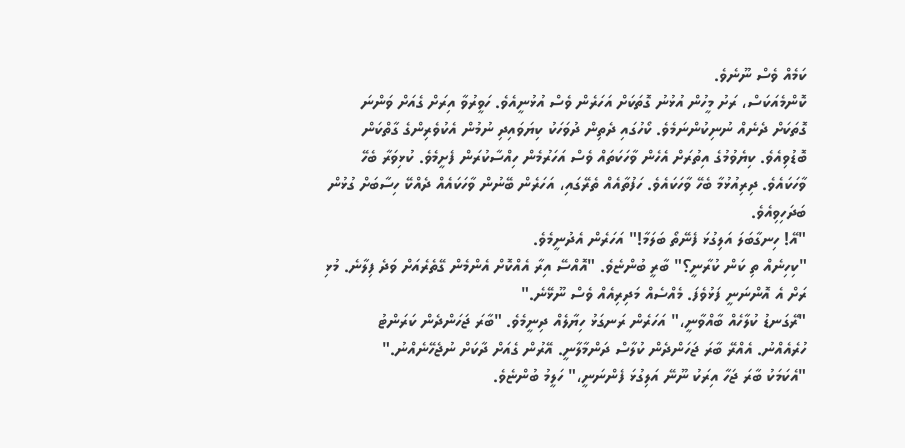ކަމެއް ވެސް ނޫނެވެ.
ކޮންމެއަކަސް، ރަށު މީހުން އުޅުނު ގޮތަކަށް އަހަރެން ވެސް އުޅުނީއެވެ. ހަވީރުވާ އިރަށް ގެއަށް ވަންނަ ގޮތަކަށް ދެނެއް ނުނިކުންނަމެވެ. ކޯހުގައި ދެތިން ދުވަހަކު ކިޔަވައިދި ނުމުން އެކުވެރިންގެ ގާތްކަން ބޮޑުވިއެވެ. ކިޔެވުމުގެ އިތުރަށް އެހެން ވާހަކަތައް ވެސް އަހަރުމެން ހިއްސާކުރަން ފެށީމެވެ. ކުޅިވަރާ ބެހޭ ވާހަކައެވެ. ދިރިއުޅުމާ ބެހޭ ވާހަކައެވެ. ހަފުތާއެއް ތެރޭގައި، އަހަރެން ބޭނުން ވާހަކައެއް ދެއްކޭ ހިސާބަށް ގުޅުން ބަދަހިވިއެވެ.
"އޭ! ހިނގާބަލަ އަލިގުޅަ ފެނޭތޯ ބަލަމާ!" އަހަރެން އެދުނީމެވެ.
"ކިހިނެއް ތި ކަން ކުރާނީ؟" ބާރީ ބުންޏެވެ. "އޮއްސޭ އިރާ އެއްކޮށް އެންމެން ގޭތެރެއަށް ވަދެ ފިލާނެ. މުޅި ރަށް އެ އޮންނަނީ ފަޅުވެފަ. މެއްސެއް މަދިރިއެއް ވެސް ނޫޅޭނެ."
"ރޭގަނޑު ކުލާހެއް ބާއްވާނީ،" އަހަރެން ރަނގަޅު ހިޔާލެއް ދިނީމެވެ. "ބާރަ ޖަހަންދެން ކަރަންޓު ހުރެއެއްނު. އެއްރޭ ބާރަ ޖަހަންދެން ކުލާސް ދަންމާލާނީ. އޭރުން ގެއަށް ދާކަށް ނުޖެހޭނެއްނު."
"އެކަމަކު ބާރަ ޖަހާ އިރަކު ނޫނޭ އަލިގުޅަ ފެންނަނީ،" ހަލީމު ބުންޏެވެ.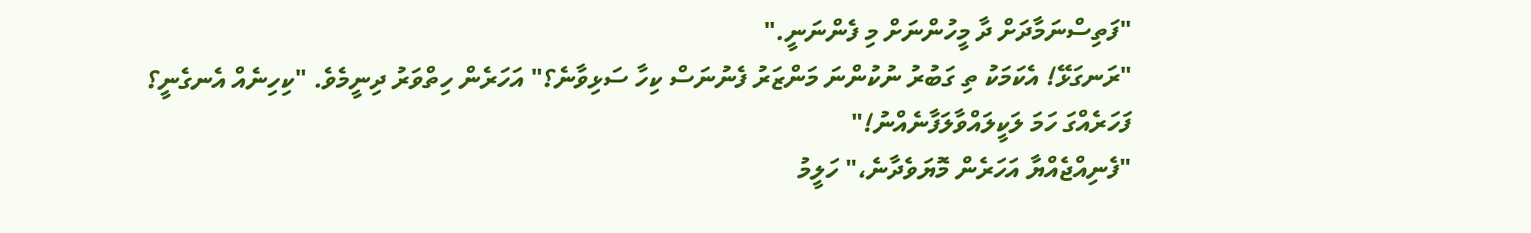"ފަތިސްނަމާދަށް ދާ މީހުންނަށް މި ފެންނަނީ."
"ރަނގަޅޭ! އެކަމަކު ތި ގަބުރު ނުކުންނަ މަންޒަރު ފެނުނަސް ކިހާ ސަޅިވާނެ؟" އަހަރެން ހިތްވަރު ދިނީމެވެ. "ކިހިނެއް އެނގެނީ؟ ފަހަރެއްގަ ހަމަ ލަކީލައްވާލަފާނެއްނު!"
"ފެނިއްޖެއްޔާ އަހަރެން މޮޔަވެދާނެ،" ހަލީމު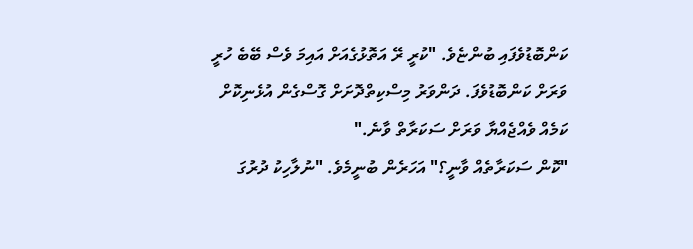ކަންބޮޑުވެފައި ބުންޏެވެ. "ކުރީ ރޭ އަތޮޅުގެއަށް އައިމަ ވެސް ބޭބެ ހުރީ ވަރަށް ކަންބޮޑުވެފަ. ދަންވަރު މިސްކިތްދޮށަށް ގޮސްގެން އުޅެނިކޮށް ކަމެއް ވެއްޖެއްޔާ ވަރަށް ސަކަރާތް ވާނެ."
"ކޮން ސަކަރާތެއް ވާނީ؟" އަހަރެން ބުނީމެވެ. "ނުލާހިކު ދުރުގަ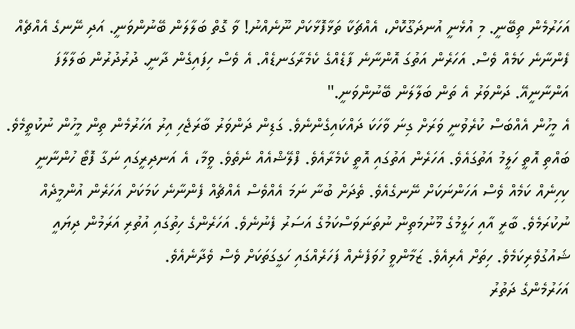އަހަރުމެން ތިބޭނީ. މި އުޅެނީ އުނދަގޫކޮށް، އެއްޗަކާ ތަޅާފޮޅާކަށް ނޫނެއްނު! ވާ ގޮތް ބަލާލަން ބޭނުންވަނީ. އަދި ނޭނގެ އެއްޗެއް ފެންނާނެ ކަމެއް ވެސް. އަހަރެން އަތުގަ އޮންނާނެ ފާޑެއްގެ ކެމެރާގަނޑެއް. އެ ވެސް ހިފައިގެން ދާނީ. ދުރުދުރުން ބަލާލާފަ އަންނާނީއޭ. ދަންވަރު އެ ތަން ބަލާލަން ބޭނުންވަނީ."
އެ މީހުން އެއްބަސް ކުރެވުނީ ވަރަށް ގިނަ ވާހަކަ ދައްކައިގެންނެވެ. ގަޑިން ދަންވަރު ބާރަޖެހި އިރު އަހަރުމެން ތިން މީހުން ނުކުތީމެވެ. ބައްތި އޮތީ ހަލީމު އަތުގައެވެ. އަހަރެން އަތުގައި އޮތީ ކެމެރާއެވެ. ފްލޭޝްއެއް ނެތެވެ. ވީމާ، އެ އަނދިރީގައި ނަގާ ފޮޓޯ ހުންނާނީ ކިހިނެއް ކަމެއް ވެސް އަހަންނަކަށް ނޭނގެއެވެ. ތެދަށް ބުނާ ނަމަ އެއްވެސް އެއްޗެއް ފެންނާނެ ކަމަކަށް އަހަރެން އުންމީދެއް ނުކުރަމެވެ. ބާރީ އާއި ހަލީމުގެ މޫނުމަތިން ނުތަނަވަސްކަމުގެ އަސަރު ފެނުނެވެ. އަހަރެންގެ ހިތުގައި އުތުރި އަރަމުން ދިޔައީ ޝައުގުވެރިކަމެވެ. ހިތަށް އެރިއެވެ. ޒަމާންވީ ހުވަފެނެއް ފަހަރެއްގައި ހަގީގަތަކަށް ވެސް ވެދާނެއެވެ.
އަހަރުމެންގެ ދަތުރު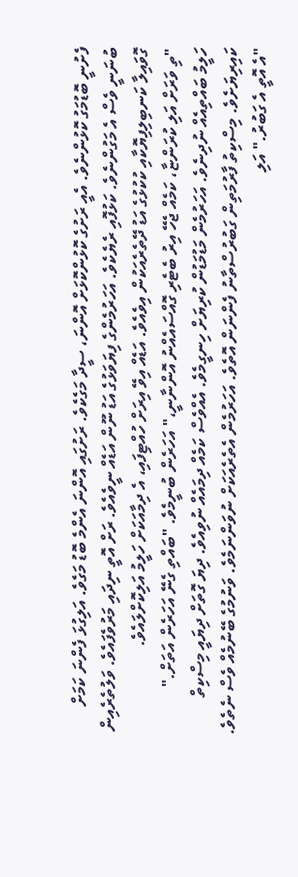ފެށުނީ ބޮޑުމަގު ކޮޅުންނެވެ. އެއީ ރަށުގެ ކޮޅުންކޮޅަށް އޮންނަ، ސީދާ މަގެކެވެ. ރަށުގައި އޮންނަ އެންމެ ބޮޑު މަގެވެ. އަލިގުޅަ ފެންނަ ކަމަށް ބުނަނީ ވެސް އެ މަގުންނެވެ. ކަޅުފޮއި ރެޔެކެވެ. އަހަރުމެންގެ ފިޔަވަޅުގެ އަޑު ނޫން އަޑެއް ނީވެއެވެ. ރަށް އޮތީ ނިދައި މަރުވެފައެވެ. ވަލުތެރެއިން ގޮވައިލާ ކަނބިލިފިޔޮކާއި ކުކުޅުގެ އަޑު ދޭތެރެއަކުން އިވެއެވެ. އަޑެއް އިވޭ އިރަށް ހުއްޓިފައި، އެ ދިމާއަކަށް ހަލީމު އަލިކޮށްލައެވެ.
"ތި ވަރަށް އަލި ކުރަންޏާ، ކަމެއް ޖެހޭ އިރު ބެޓެރި ގޮއްސައެއްނު އޮންނާނީ،" އަހަރެން ބުނީމެވެ. "ބައްތި ގެނޭ އަހަރެން އަތަށް."
ހަލީމު ބައްތިއެއް ނުދިނެވެ. އަހަރުމެން މަޑުމަޑުން ކުރިޔަށް ހިނގީމެވެ. އެއްވެސް ކަމެއް ދިމައެއް ނުވިއެވެ. ދިޔަ ގޮތަށް ދިޔައީ މިސްކިތް ކައިރިޔަށެވެ. މިސްކިތު ފާރުމަތިން ގަބުރުސްތާނު ފެންނަން އޮތެވެ. އަހަރުމެން އެތެރެއަކަށް ނުވަންނަމެވެ. ވަނުމުގެ ބޭނުމެއް ވެސް ނެތެވެ.
"އެ އޮތީ އެ ގަބުރު." އަލި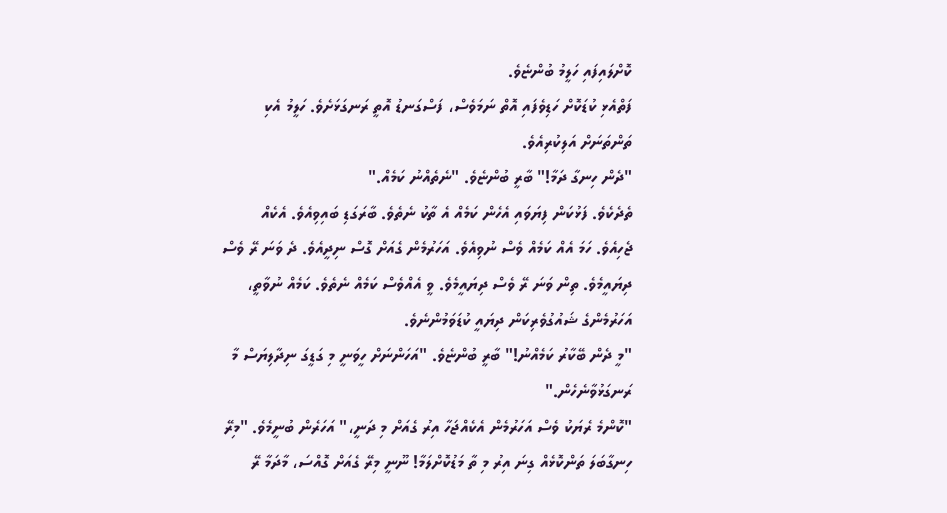ކޮށްލައިފައި ހަލީމު ބުންޏެވެ.
ފަތްއެޅި ކުޑަކޮށް ހަޑިވެފައި އޮތް ނަމަވެސް، ފަސްގަނޑު އޮތީ ރަނގަޅަށެވެ. ހަލީމު އެކި ތަންތަނަށް އަލިކުރިއެވެ.
"ދެން ހިނގާ ދަމާ!" ބާރީ ބުންޏެވެ. "ނެތެއްނު ކަމެއް."
ތެދެކެވެ. ފަޅުކަން ފިޔަވައި އެހެން ކަމެއް އެ ތާކު ނެތެވެ. ބާރަގަޑި ބައިވިއެވެ. އެކެއް ޖެހިއެވެ. ހަމަ އެއް ކަމެއް ވެސް ނުވިއެވެ. އަހަރުމެން ގެއަށް ގޮސް ނިދީއެވެ. ދެ ވަނަ ރޭ ވެސް ދިޔައީމެވެ. ތިން ވަނަ ރޭ ވެސް ދިޔައީމެވެ. ވީ އެއްވެސް ކަމެއް ނެތެވެ. ކަމެއް ނުވާތީ، އަހަރުމެންގެ ޝައުގުވެރިކަން ދިޔައީ ކުޑަވަމުންނެވެ.
"މީ ދެން ބޭކާރު ކަމެއްނު!" ބާރީ ބުންޏެވެ. "އަހަންނަށް ހީވަނީ މި ގަޑީގަ ނިދާލިޔަސް މާ ރަނގަޅުވާނެހެން."
"ކޮންމެ ރެޔަކު ވެސް އަހަރުމެން އެކެއްޖަހާ އިރު ގެއަށް މި ދަނީ،" އަހަރެން ބުނީމެވެ. "މިރޭ ހިނގާބަލަ ތަންކޮޅެއް ގިނަ އިރު މި ތާ މަޑުކޮށްލަމާ! ނޫނީ މިރޭ ގެއަށް ގޮއްސަ، މާދަމާ ރޭ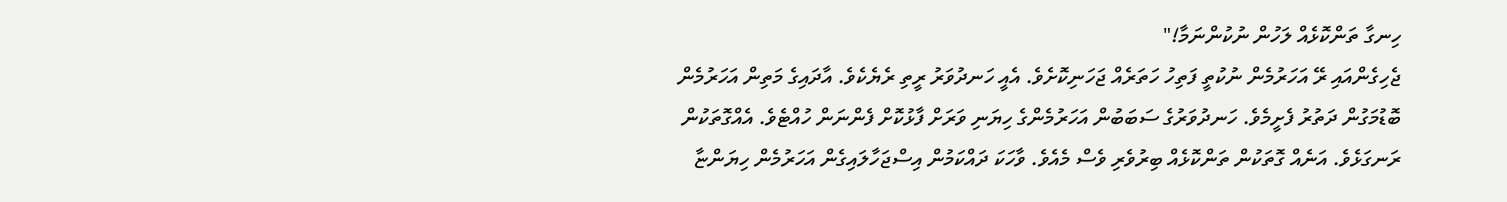ހިނގާ ތަންކޮޅެއް ލަހުން ނުކުންނަމާ!"
ޖެހިގެންއައި ރޭ އަހަރުމެން ނުކުތީ ފަތިހު ހަތަރެއް ޖަހަނިކޮށެވެ. އެއީ ހަނދުވަރު ރީތި ރެޔެކެވެ. އާދައިގެ މަތިން އަހަރުމެން ބޮޑުމަގުން ދަތުރު ފެށީމެވެ. ހަނދުވަރުގެ ސަބަބުން އަހަރުމެންގެ ހިޔަނި ވަރަށް ފާޅުކޮށް ފެންނަން ހުއްޓެވެ. އެއްގޮތަކުން ރަނގަޅެވެ. އަނެއް ގޮތަކުން ތަންކޮޅެއް ބިރުވެރި ވެސް މެއެވެ. ވާހަކަ ދައްކަމުން އިސްޖަހާލައިގެން އަހަރުމެން ހިޔަންޏާ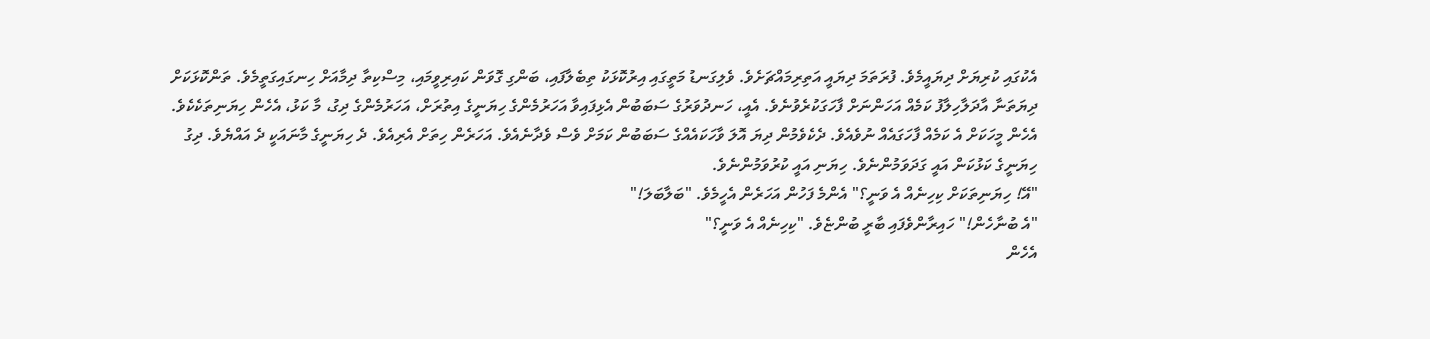އެކުގައި ކުރިޔަށް ދިޔައީމެވެ. ފުރަތަމަ ދިޔައީ އަތިރިމައްޗަށެވެ. ވެލިގަނޑު މަތީގައި އިރުކޮޅަކު ތިބެލާފައި، ބަންގި ގޮވަން ކައިރިވީމައި، މިސްކިތާ ދިމާއަށް ހިނގައިގަތީމެވެ. ތަންކޮޅަކަށް ދިޔަތަނާ އާދަލާހިލާފު ކަމެއް އަހަންނަށް ފާހަގަކުރެވުނެވެ. އެއީ، ހަނދުވަރުގެ ސަބަބުން އެޅިފައިވާ އަހަރުމެންގެ ހިޔަނީގެ އިތުރަށް، އަހަރުމެންގެ ދިގު، މާ ކަޅު، އެހެން ހިޔަނިތަކެކެވެ. އެހެން މީހަކަށް އެ ކަމެއް ފާހަގައެއް ނުވެއެވެ. ދެކެވެމުން ދިޔަ އޮލަ ވާހަކައެއްގެ ސަބަބުން ކަމަށް ވެސް ވެދާނެއެވެ. އަހަރެން ހިތަށް އެރިއެވެ. ދެ ހިޔަނީގެ މާނައަކީ ދެ އައްޔެވެ. ދިގު ހިޔަނީގެ ކަޅުކަން އައީ ގަދަވަމުންނެވެ. ހިޔަނި އައީ ކުރުވަމުންނެވެ.
"އޭ! ހިޔަނިތަކަށް ކިހިނެއް އެ ވަނީ؟" އެންމެ ފަހުން އަހަރެން އެހީމެވެ. "ބަލާބަލަ!"
"އެ ބުނާހެން!" ހައިރާންވެފައި ބާރީ ބުންޏެވެ. "ކިހިނެއް އެ ވަނީ؟"
އެހެން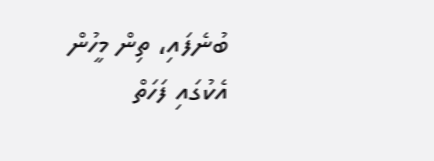ބުނެފައި، ތިން މީހުން އެކުގައި ފަހަތް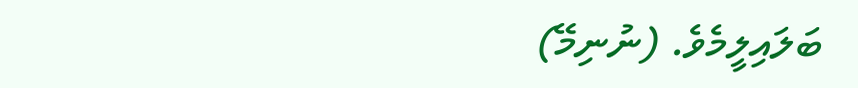ބަލައިލީމެވެ. (ނުނިމޭ)